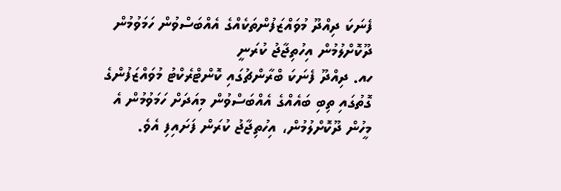ފެނަކަ ދިއްދޫ މުވައްޒަފުންތަކެއްގެ އެއްބަސްވުން ހަމަވުމުން ދޫކޮށްލުމުން އިހުތިޖާޖު ކުރަނީ
ހއ. ދިއްދޫ ފެނަކަ ބްރާންޗުގައި ކޮންޓްރެކްޓު މުވައްޒަފުންގެ ގޮތުގައި ތިބި ބައެއްގެ އެއްބަސްވުން މިއަދަށް ހަމަވުމުން އެ މީހުން ދޫކޮށްލުމުން، އިހުތިޖާޖު ކުރަން ފަށައިފި އެވެ.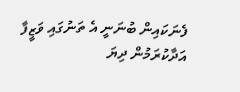ފެނަކައިން ބުނަނީ އެ ތަނުގައި ވަޒީފާ އަދާކުރަމުން ދިޔަ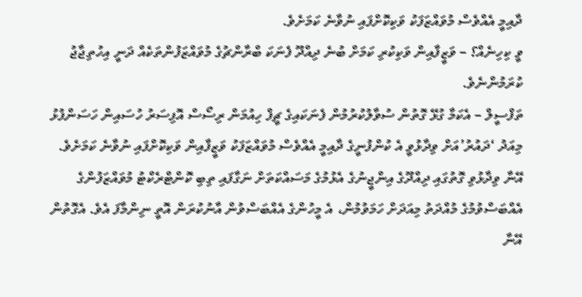ދާއިމީ އެއްވެސް މުވައްޒަފަކު ވަކިކޮށްފައި ނުވާނެ ކަމަށެވެ.
ވީ ކިހިނެއް؟ – ވަޒީފާއިން ވަކިކުރި ކަމަށް ބުނެ ދިއްދޫ ފެނަކަ ބްރާންޗުގެ މުވައްޒަފުންތަކެއް ދަނީ އިހުތިޖާޖު ކުރަމުންނެވެ.
ތަފްސީލް – އެކަމާ ގުޅޭ ގޮތުން ސުވާލުކުރުމުން ފެނަކައިގެ ޗީފް ހިއުމަން ރިސޯސް އޮފިސަރު ހުސައިން ހަސަންފުޅު މިއަދު ‘ދައުރު’އަށް ވިދާޅުވީ އެ ކުންފުނީގެ ދާއިމީ އެއްވެސް މުވައްޒަފަކު ވަޒީފާއިން ވަކިކޮށްފައި ނުވާނެ ކަމަށެވެ.
އޭނާ ވިދާޅުވި ގޮތުގައި ދިއްދޫގެ އިންޖީނުގެ އެޅުމުގެ މަސައްކަތަށް ނަގާފައި ތިބި ކޮންޓްރެކްޓު މުވައްޒަފުންގެ އެއްބަސްވުމުގެ މުއްދަތު މިއަދަށް ހަމަވުމުން، އެ މީހުންގެ އެއްބަސްވުން އާނުކުރަން އޮތީ ނިންމާފަ އެވެ. އެގޮތުން އޭނާ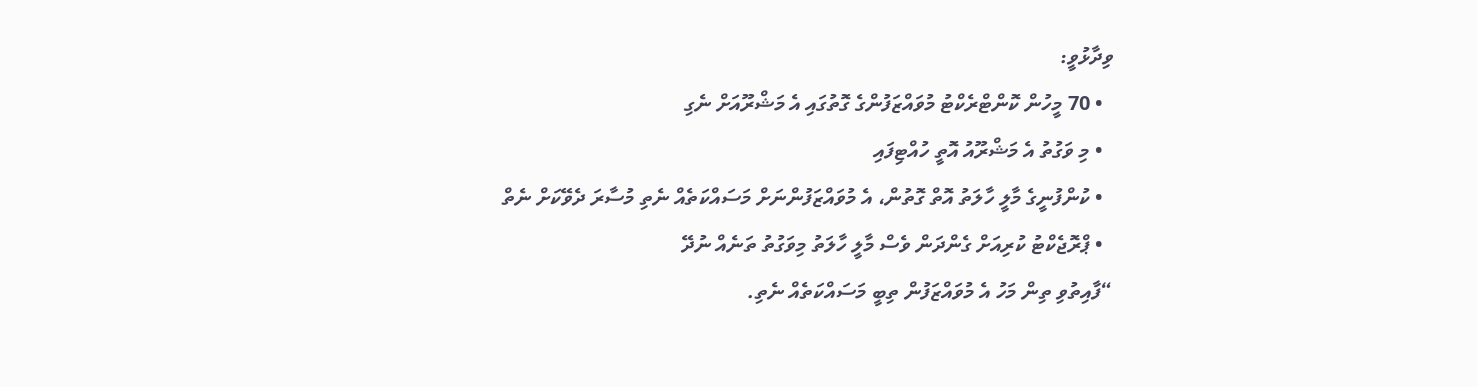ވިދާޅުވީ:
  • 70 މީހުން ކޮންޓްރެކްޓު މުވައްޒަފުންގެ ގޮތުގައި އެ މަޝްރޫއަށް ނެގި
  • މި ވަގުތު އެ މަޝްރޫއު އޮތީ ހުއްޓިފައި
  • ކުންފުނީގެ މާލީ ހާލަތު އޮތް ގޮތުން، އެ މުވައްޒަފުންނަށް މަސައްކަތެއް ނެތި މުސާރަ ދެވޭކަށް ނެތް
  • ޕްރޮޖެކްޓު ކުރިއަށް ގެންދަން ވެސް މާލީ ހާލަތު މިވަގުތު ތަނެއް ނުދޭ
“ފާއިތުވި ތިން މަހު އެ މުވައްޒަފުން ތިބީ މަސައްކަތެއް ނެތި.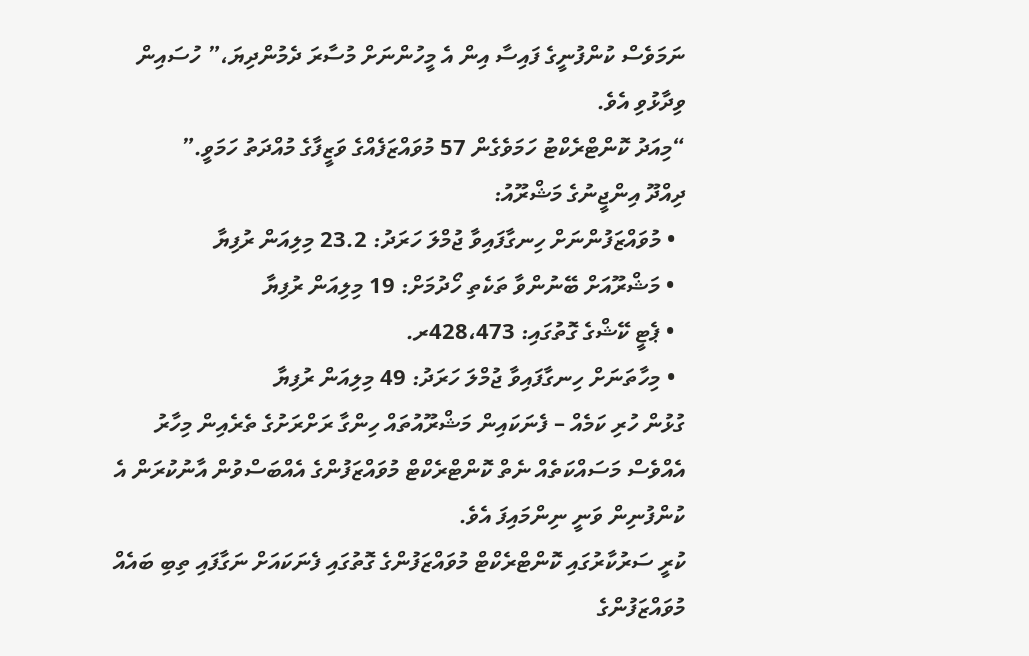ނަމަވެސް ކުންފުނީގެ ފައިސާ އިން އެ މީހުންނަށް މުސާރަ ދެމުންދިޔަ،” ހުސައިން ވިދާޅުވި އެވެ.
“މިއަދު ކޮންޓްރެކްޓު ހަމަވެގެން 57 މުވައްޒަފެއްގެ ވަޒީފާގެ މުއްދަތު ހަމަވީ.”
ދިއްދޫ އިންޖީނުގެ މަޝްރޫއު:
  • މުވައްޒަފުންނަށް ހިނގާފައިވާ ޖުމްލަ ހަރަދު: 23.2 މިލިއަން ރުފިޔާ
  • މަޝްރޫއަށް ބޭނުންވާ ތަކެތި ހޯދުމަށް: 19 މިލިއަން ރުފިޔާ
  • ޕެޓީ ކޭޝްގެ ގޮތުގައި: 428،473ރ.
  • މިހާތަނަށް ހިނގާފައިވާ ޖުމްލަ ހަރަދު: 49 މިލިއަން ރުފިޔާ
ގުޅުން ހުރި ކަމެއް – ފެނަކައިން މަޝްރޫއުތައް ހިންގާ ރަށްރަށުގެ ތެރެއިން މިހާރު އެއްވެސް މަސައްކަތެއް ނެތް ކޮންޓްރެކްޓް މުވައްޒަފުންގެ އެއްބަސްވުން އާނުކުރަން އެ ކުންފުނިން ވަނީ ނިންމައިފަ އެވެ.
ކުރީ ސަރުކާރުގައި ކޮންޓްރެކްޓް މުވައްޒަފުންގެ ގޮތުގައި ފެނަކައަށް ނަގާފައި ތިބި ބައެއް މުވައްޒަފުންގެ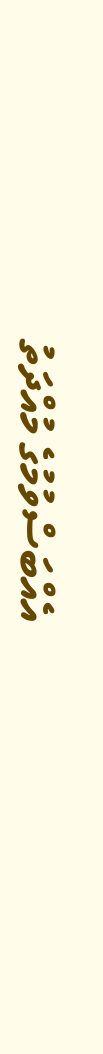އެއްބަސްވުމުގެ މުއްދަތު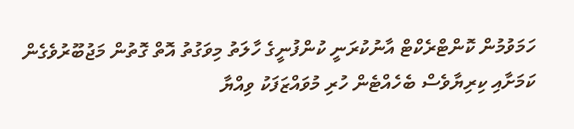ހަމަވުމުން ކޮންޓްރެކްޓް އާނުކުރަނީ ކުންފުނީގެ ހާލަތު މިވަގުތު އޮތް ގޮތުން މަޖުބޫރުވެގެން ކަމަށާއި ކިރިޔާވެސް ބެހެއްޓެން ހުރި މުވައްޒަފަކު ވިއްޔާ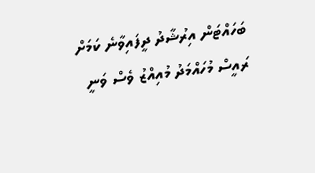ބަހައްޓަން އިރުޝާދު ދީފައިވާނެ ކަމަށް ރައީސް މުހައްމަދު މުއިއްޒު ވެސް ވަނީ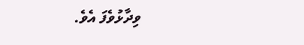ވިދާޅުވެފަ އެވެ.